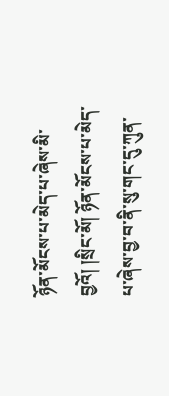ཉོན་མོངས་པ་མེད་པ་ཞེས་མི་བྱའོ། །སྲིང་མོ། ཉོན་མོངས་པ་མེད་པ་ཞེས་བྱ་བ་ནི་སུ་གང་དུ་ཀུན་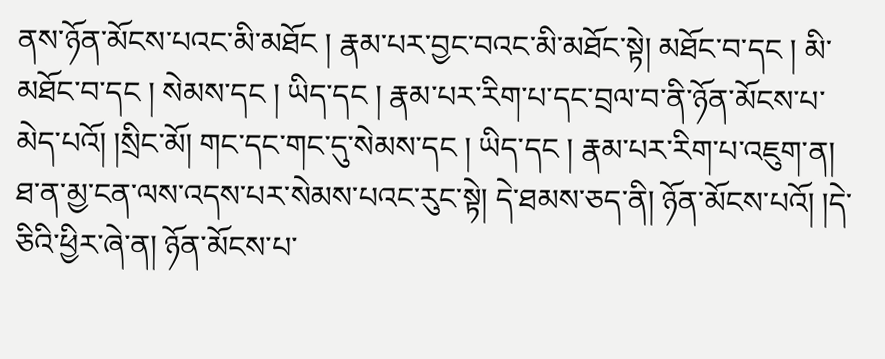ནས་ཉོན་མོངས་པའང་མི་མཐོང ། རྣམ་པར་བྱང་བའང་མི་མཐོང་སྟེ། མཐོང་བ་དང ། མི་མཐོང་བ་དང ། སེམས་དང ། ཡིད་དང ། རྣམ་པར་རིག་པ་དང་བྲལ་བ་ནི་ཉོན་མོངས་པ་མེད་པའོ། །སྲིང་མོ། གང་དང་གང་དུ་སེམས་དང ། ཡིད་དང ། རྣམ་པར་རིག་པ་འཇུག་ན། ཐ་ན་མྱ་ངན་ལས་འདས་པར་སེམས་པའང་རུང་སྟེ། དེ་ཐམས་ཅད་ནི། ཉོན་མོངས་པའོ། །དེ་ཅིའི་ཕྱིར་ཞེ་ན། ཉོན་མོངས་པ་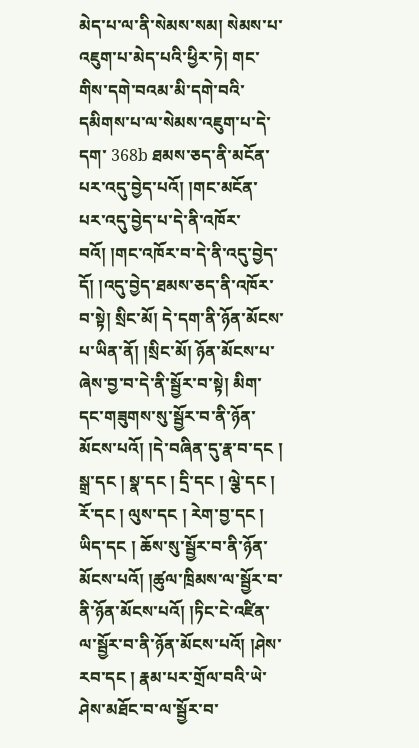མེད་པ་ལ་ནི་སེམས་སམ། སེམས་པ་འཇུག་པ་མེད་པའི་ཕྱིར་ཏེ། གང་གིས་དགེ་བའམ་མི་དགེ་བའི་དམིགས་པ་ལ་སེམས་འཇུག་པ་དེ་དག་ 368b ཐམས་ཅད་ནི་མངོན་པར་འདུ་བྱེད་པའོ། །གང་མངོན་པར་འདུ་བྱེད་པ་དེ་ནི་འཁོར་བའོ། །གང་འཁོར་བ་དེ་ནི་འདུ་བྱེད་དོ། །འདུ་བྱེད་ཐམས་ཅད་ནི་འཁོར་བ་སྟེ། སྲིང་མོ། དེ་དག་ནི་ཉོན་མོངས་པ་ཡིན་ནོ། །སྲིང་མོ། ཉོན་མོངས་པ་ཞེས་བྱ་བ་དེ་ནི་སྦྱོར་བ་སྟེ། མིག་དང་གཟུགས་སུ་སྦྱོར་བ་ནི་ཉོན་མོངས་པའོ། །དེ་བཞིན་དུ་རྣ་བ་དང ། སྒྲ་དང ། སྣ་དང ། དྲི་དང ། ལྕེ་དང ། རོ་དང ། ལུས་དང ། རེག་བྱ་དང ། ཡིད་དང ། ཆོས་སུ་སྦྱོར་བ་ནི་ཉོན་མོངས་པའོ། །ཚུལ་ཁྲིམས་ལ་སྦྱོར་བ་ནི་ཉོན་མོངས་པའོ། །ཏིང་ངེ་འཛིན་ལ་སྦྱོར་བ་ནི་ཉོན་མོངས་པའོ། །ཤེས་རབ་དང ། རྣམ་པར་གྲོལ་བའི་ཡེ་ཤེས་མཐོང་བ་ལ་སྦྱོར་བ་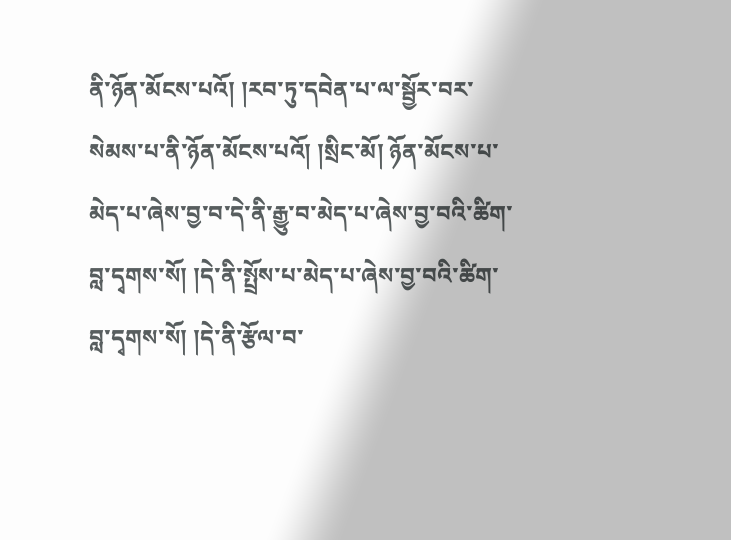ནི་ཉོན་མོངས་པའོ། །རབ་ཏུ་དབེན་པ་ལ་སྦྱོར་བར་སེམས་པ་ནི་ཉོན་མོངས་པའོ། །སྲིང་མོ། ཉོན་མོངས་པ་མེད་པ་ཞེས་བྱ་བ་དེ་ནི་རྒྱུ་བ་མེད་པ་ཞེས་བྱ་བའི་ཚིག་བླ་དྭགས་སོ། །དེ་ནི་སྤྲོས་པ་མེད་པ་ཞེས་བྱ་བའི་ཚིག་བླ་དྭགས་སོ། །དེ་ནི་རྩོལ་བ་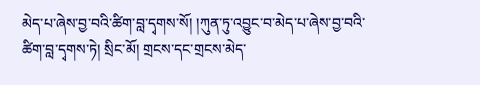མེད་པ་ཞེས་བྱ་བའི་ཚིག་བླ་དྭགས་སོ། །ཀུན་ཏུ་འབྱུང་བ་མེད་པ་ཞེས་བྱ་བའི་ཚིག་བླ་དྭགས་ཏེ། སྲིང་མོ། གྲངས་དང་གྲངས་མེད་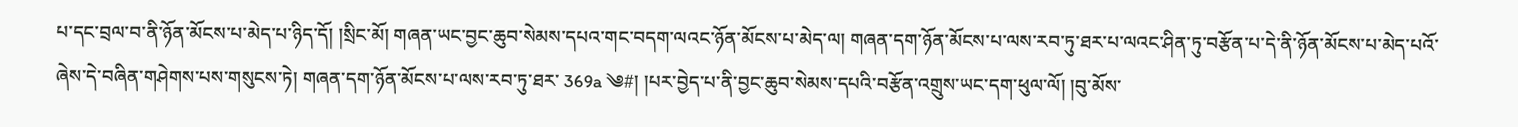པ་དང་བྲལ་བ་ནི་ཉོན་མོངས་པ་མེད་པ་ཉིད་དོ། །སྲིང་མོ། གཞན་ཡང་བྱང་ཆུབ་སེམས་དཔའ་གང་བདག་ལའང་ཉོན་མོངས་པ་མེད་ལ། གཞན་དག་ཉོན་མོངས་པ་ལས་རབ་ཏུ་ཐར་པ་ལའང་ཤིན་ཏུ་བརྩོན་པ་དེ་ནི་ཉོན་མོངས་པ་མེད་པའོ་ཞེས་དེ་བཞིན་གཤེགས་པས་གསུངས་ཏེ། གཞན་དག་ཉོན་མོངས་པ་ལས་རབ་ཏུ་ཐར་ 369a ༄#། །པར་བྱེད་པ་ནི་བྱང་ཆུབ་སེམས་དཔའི་བརྩོན་འགྲུས་ཡང་དག་ཕུལ་ལོ། །བུ་མོས་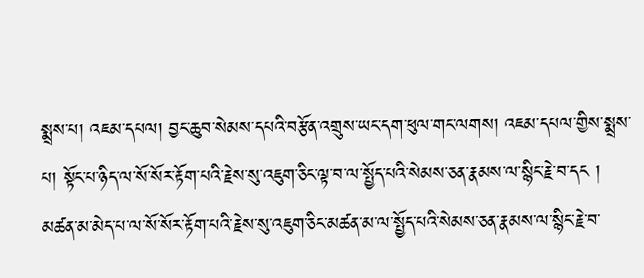སྨྲས་པ། འཇམ་དཔལ། བྱང་ཆུབ་སེམས་དཔའི་བརྩོན་འགྲུས་ཡང་དག་ཕུལ་གང་ལགས། འཇམ་དཔལ་གྱིས་སྨྲས་པ། སྟོང་པ་ཉིད་ལ་སོ་སོར་རྟོག་པའི་རྗེས་སུ་འཇུག་ཅིང་ལྟ་བ་ལ་སྤྱོད་པའི་སེམས་ཅན་རྣམས་ལ་སྙིང་རྗེ་བ་དང ། མཚན་མ་མེད་པ་ལ་སོ་སོར་རྟོག་པའི་རྗེས་སུ་འཇུག་ཅིང་མཚན་མ་ལ་སྤྱོད་པའི་སེམས་ཅན་རྣམས་ལ་སྙིང་རྗེ་བ་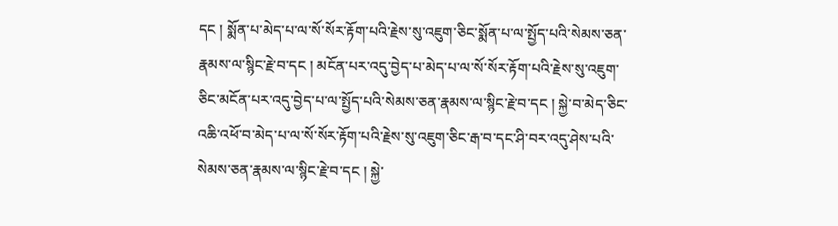དང ། སྨོན་པ་མེད་པ་ལ་སོ་སོར་རྟོག་པའི་རྗེས་སུ་འཇུག་ཅིང་སྨོན་པ་ལ་སྤྱོད་པའི་སེམས་ཅན་རྣམས་ལ་སྙིང་རྗེ་བ་དང ། མངོན་པར་འདུ་བྱེད་པ་མེད་པ་ལ་སོ་སོར་རྟོག་པའི་རྗེས་སུ་འཇུག་ཅིང་མངོན་པར་འདུ་བྱེད་པ་ལ་སྤྱོད་པའི་སེམས་ཅན་རྣམས་ལ་སྙིང་རྗེ་བ་དང ། སྐྱེ་བ་མེད་ཅིང་འཆི་འཕོ་བ་མེད་པ་ལ་སོ་སོར་རྟོག་པའི་རྗེས་སུ་འཇུག་ཅིང་རྒ་བ་དང་ཤི་བར་འདུ་ཤེས་པའི་སེམས་ཅན་རྣམས་ལ་སྙིང་རྗེ་བ་དང ། སྐྱེ་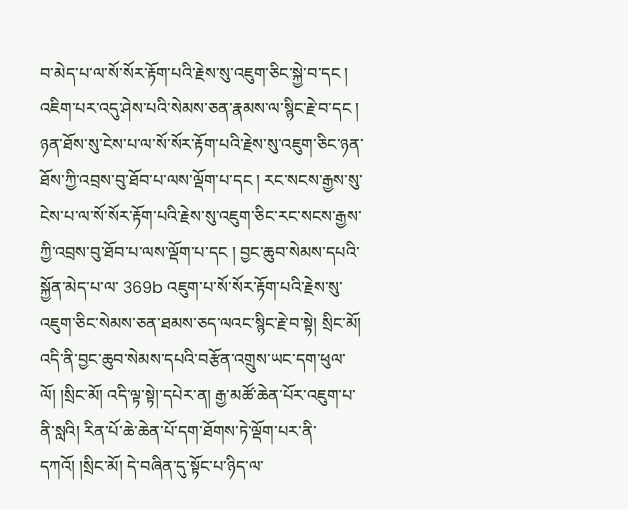བ་མེད་པ་ལ་སོ་སོར་རྟོག་པའི་རྗེས་སུ་འཇུག་ཅིང་སྐྱེ་བ་དང ། འཇིག་པར་འདུ་ཤེས་པའི་སེམས་ཅན་རྣམས་ལ་སྙིང་རྗེ་བ་དང ། ཉན་ཐོས་སུ་ངེས་པ་ལ་སོ་སོར་རྟོག་པའི་རྗེས་སུ་འཇུག་ཅིང་ཉན་ཐོས་ཀྱི་འབྲས་བུ་ཐོབ་པ་ལས་ལྡོག་པ་དང ། རང་སངས་རྒྱས་སུ་ངེས་པ་ལ་སོ་སོར་རྟོག་པའི་རྗེས་སུ་འཇུག་ཅིང་རང་སངས་རྒྱས་ཀྱི་འབྲས་བུ་ཐོབ་པ་ལས་ལྡོག་པ་དང ། བྱང་ཆུབ་སེམས་དཔའི་སྐྱོན་མེད་པ་ལ་ 369b འཇུག་པ་སོ་སོར་རྟོག་པའི་རྗེས་སུ་འཇུག་ཅིང་སེམས་ཅན་ཐམས་ཅད་ལའང་སྙིང་རྗེ་བ་སྟེ། སྲིང་མོ། འདི་ནི་བྱང་ཆུབ་སེམས་དཔའི་བརྩོན་འགྲུས་ཡང་དག་ཕུལ་ལོ། །སྲིང་མོ། འདི་ལྟ་སྟེ།་དཔེར་ན། རྒྱ་མཚོ་ཆེན་པོར་འཇུག་པ་ནི་སླའི། རིན་པོ་ཆེ་ཆེན་པོ་དག་ཐོགས་ཏེ་ལྡོག་པར་ནི་དཀའོ། །སྲིང་མོ། དེ་བཞིན་དུ་སྟོང་པ་ཉིད་ལ་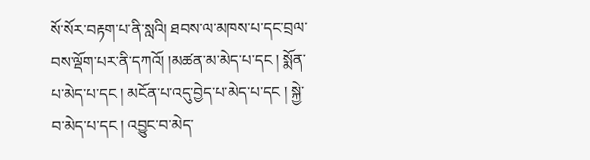སོ་སོར་བརྟག་པ་ནི་སླའི། ཐབས་ལ་མཁས་པ་དང་བྲལ་བས་ལྡོག་པར་ནི་དཀའོ། །མཚན་མ་མེད་པ་དང ། སྨོན་པ་མེད་པ་དང ། མངོན་པ་འདུ་བྱེད་པ་མེད་པ་དང ། སྐྱེ་བ་མེད་པ་དང ། འབྱུང་བ་མེད་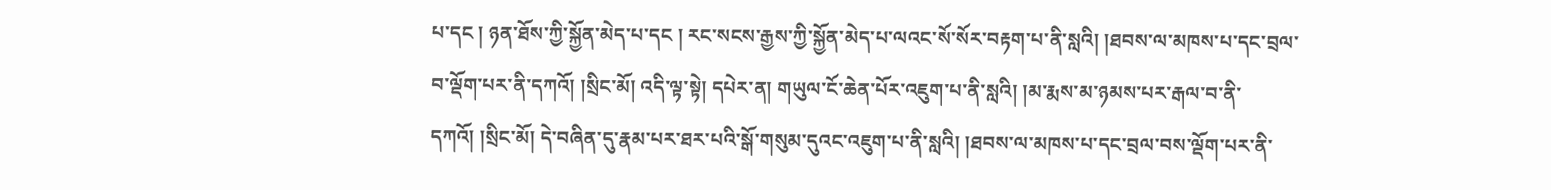པ་དང ། ཉན་ཐོས་ཀྱི་སྐྱོན་མེད་པ་དང ། རང་སངས་རྒྱས་ཀྱི་སྐྱོན་མེད་པ་ལའང་སོ་སོར་བརྟག་པ་ནི་སླའི། །ཐབས་ལ་མཁས་པ་དང་བྲལ་བ་ལྡོག་པར་ནི་དཀའོ། །སྲིང་མོ། འདི་ལྟ་སྟེ། དཔེར་ན། གཡུལ་ངོ་ཆེན་པོར་འཇུག་པ་ནི་སླའི། །མ་རྨས་མ་ཉམས་པར་རྒལ་བ་ནི་དཀའོ། །སྲིང་མོ། དེ་བཞིན་དུ་རྣམ་པར་ཐར་པའི་སྒོ་གསུམ་དུའང་འཇུག་པ་ནི་སླའི། །ཐབས་ལ་མཁས་པ་དང་བྲལ་བས་ལྡོག་པར་ནི་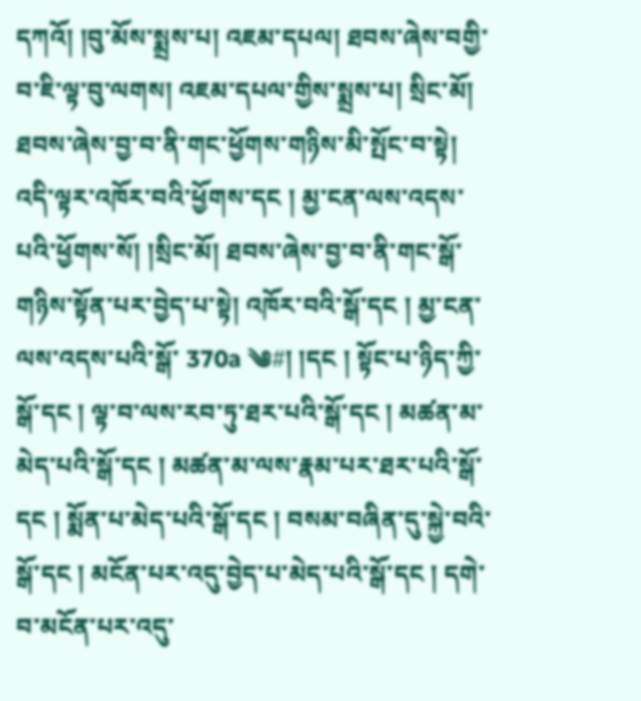དཀའོ། །བུ་མོས་སྨྲས་པ། འཇམ་དཔལ། ཐབས་ཞེས་བགྱི་བ་ཇི་ལྟ་བུ་ལགས། འཇམ་དཔལ་གྱིས་སྨྲས་པ། སྲིང་མོ། ཐབས་ཞེས་བྱ་བ་ནི་གང་ཕྱོགས་གཉིས་མི་སྤོང་བ་སྟེ། འདི་ལྟར་འཁོར་བའི་ཕྱོགས་དང ། མྱ་ངན་ལས་འདས་པའི་ཕྱོགས་སོ། །སྲིང་མོ། ཐབས་ཞེས་བྱ་བ་ནི་གང་སྒོ་གཉིས་སྟོན་པར་བྱེད་པ་སྟེ། འཁོར་བའི་སྒོ་དང ། མྱ་ངན་ལས་འདས་པའི་སྒོ་ 370a ༄#། །དང ། སྟོང་པ་ཉིད་ཀྱི་སྒོ་དང ། ལྟ་བ་ལས་རབ་ཏུ་ཐར་པའི་སྒོ་དང ། མཚན་མ་མེད་པའི་སྒོ་དང ། མཚན་མ་ལས་རྣམ་པར་ཐར་པའི་སྒོ་དང ། སྨོན་པ་མེད་པའི་སྒོ་དང ། བསམ་བཞིན་དུ་སྐྱེ་བའི་སྒོ་དང ། མངོན་པར་འདུ་བྱེད་པ་མེད་པའི་སྒོ་དང ། དགེ་བ་མངོན་པར་འདུ་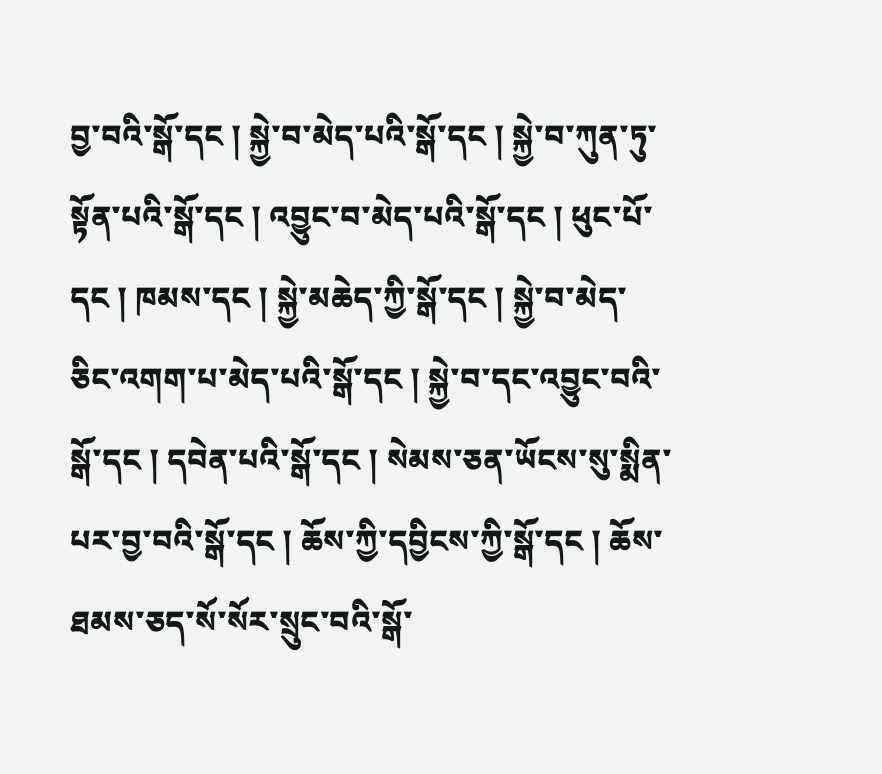བྱ་བའི་སྒོ་དང ། སྐྱེ་བ་མེད་པའི་སྒོ་དང ། སྐྱེ་བ་ཀུན་ཏུ་སྟོན་པའི་སྒོ་དང ། འབྱུང་བ་མེད་པའི་སྒོ་དང ། ཕུང་པོ་དང ། ཁམས་དང ། སྐྱེ་མཆེད་ཀྱི་སྒོ་དང ། སྐྱེ་བ་མེད་ཅིང་འགག་པ་མེད་པའི་སྒོ་དང ། སྐྱེ་བ་དང་འབྱུང་བའི་སྒོ་དང ། དབེན་པའི་སྒོ་དང ། སེམས་ཅན་ཡོངས་སུ་སྨིན་པར་བྱ་བའི་སྒོ་དང ། ཆོས་ཀྱི་དབྱིངས་ཀྱི་སྒོ་དང ། ཆོས་ཐམས་ཅད་སོ་སོར་སྲུང་བའི་སྒོ་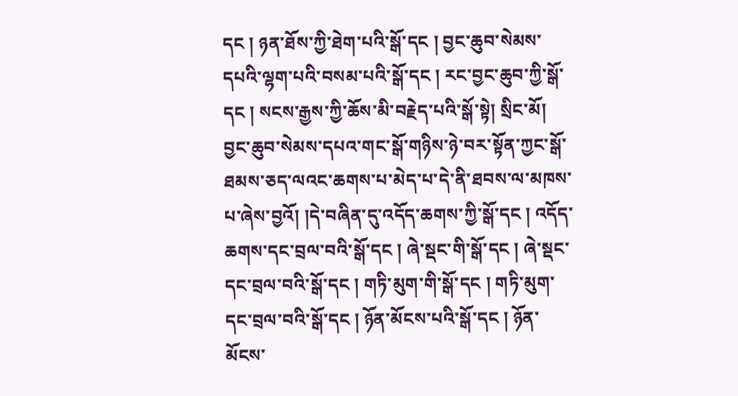དང ། ཉན་ཐོས་ཀྱི་ཐེག་པའི་སྒོ་དང ། བྱང་ཆུབ་སེམས་དཔའི་ལྷག་པའི་བསམ་པའི་སྒོ་དང ། རང་བྱང་ཆུབ་ཀྱི་སྒོ་དང ། སངས་རྒྱས་ཀྱི་ཆོས་མི་བརྗེད་པའི་སྒོ་སྟེ། སྲིང་མོ། བྱང་ཆུབ་སེམས་དཔའ་གང་སྒོ་གཉིས་ཉེ་བར་སྟོན་ཀྱང་སྒོ་ཐམས་ཅད་ལའང་ཆགས་པ་མེད་པ་དེ་ནི་ཐབས་ལ་མཁས་པ་ཞེས་བྱའོ། །དེ་བཞིན་དུ་འདོད་ཆགས་ཀྱི་སྒོ་དང ། འདོད་ཆགས་དང་བྲལ་བའི་སྒོ་དང ། ཞེ་སྡང་གི་སྒོ་དང ། ཞེ་སྡང་དང་བྲལ་བའི་སྒོ་དང ། གཏི་མུག་གི་སྒོ་དང ། གཏི་མུག་དང་བྲལ་བའི་སྒོ་དང ། ཉོན་མོངས་པའི་སྒོ་དང ། ཉོན་མོངས་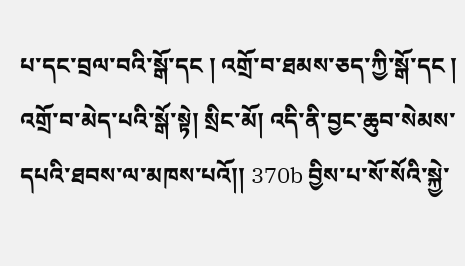པ་དང་བྲལ་བའི་སྒོ་དང ། འགྲོ་བ་ཐམས་ཅད་ཀྱི་སྒོ་དང ། འགྲོ་བ་མེད་པའི་སྒོ་སྟེ། སྲིང་མོ། འདི་ནི་བྱང་ཆུབ་སེམས་དཔའི་ཐབས་ལ་མཁས་པའོ།། 370b བྱིས་པ་སོ་སོའི་སྐྱེ་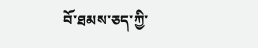བོ་ཐམས་ཅད་ཀྱི་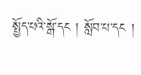སྤྱོད་པའི་སྒོ་དང ། སློབ་པ་དང །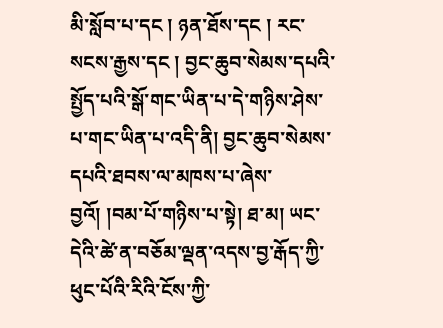མི་སློབ་པ་དང ། ཉན་ཐོས་དང ། རང་སངས་རྒྱས་དང ། བྱང་ཆུབ་སེམས་དཔའི་སྤྱོད་པའི་སྒོ་གང་ཡིན་པ་དེ་གཉིས་ཤེས་པ་གང་ཡིན་པ་འདི་ནི། བྱང་ཆུབ་སེམས་དཔའི་ཐབས་ལ་མཁས་པ་ཞེས་བྱའོ། །བམ་པོ་གཉིས་པ་སྟེ། ཐ་མ། ཡང་དེའི་ཚེ་ན་བཅོམ་ལྡན་འདས་བྱ་རྒོད་ཀྱི་ཕུང་པོའི་རིའི་ངོས་ཀྱི་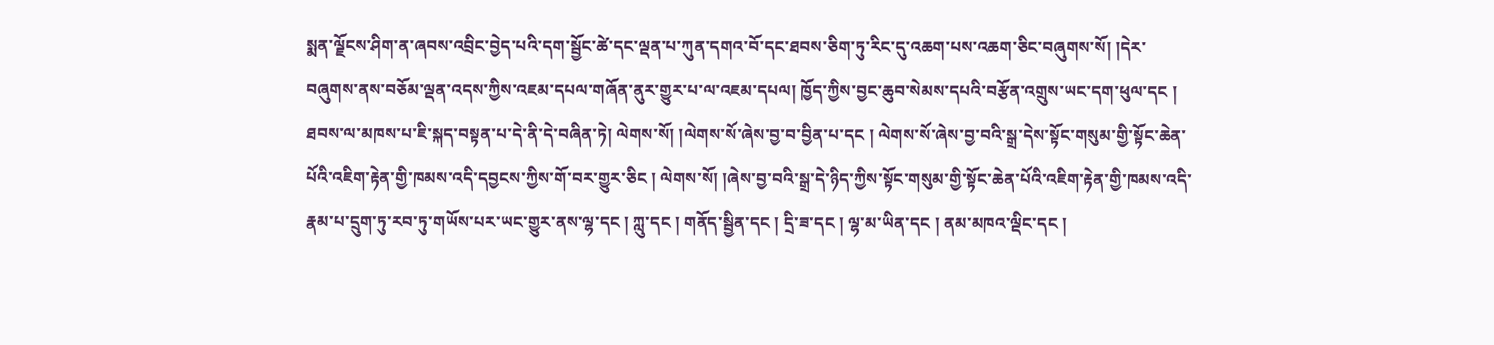སྨན་ལྗོངས་ཤིག་ན་ཞབས་འབྲིང་བྱེད་པའི་དག་སྦྱོང་ཚེ་དང་ལྡན་པ་ཀུན་དགའ་བོ་དང་ཐབས་ཅིག་ཏུ་རིང་དུ་འཆག་པས་འཆག་ཅིང་བཞུགས་སོ། །དེར་བཞུགས་ནས་བཅོམ་ལྡན་འདས་ཀྱིས་འཇམ་དཔལ་གཞོན་ནུར་གྱུར་པ་ལ་འཇམ་དཔལ། ཁྱོད་ཀྱིས་བྱང་ཆུབ་སེམས་དཔའི་བརྩོན་འགྲུས་ཡང་དག་ཕུལ་དང ། ཐབས་ལ་མཁས་པ་ཇི་སྐད་བསྟན་པ་དེ་ནི་དེ་བཞིན་ཏེ། ལེགས་སོ། །ལེགས་སོ་ཞེས་བྱ་བ་བྱིན་པ་དང ། ལེགས་སོ་ཞེས་བྱ་བའི་སྒྲ་དེས་སྟོང་གསུམ་གྱི་སྟོང་ཆེན་པོའི་འཇིག་རྟེན་གྱི་ཁམས་འདི་དབྱངས་ཀྱིས་གོ་བར་གྱུར་ཅིང ། ལེགས་སོ། །ཞེས་བྱ་བའི་སྒྲ་དེ་ཉིད་ཀྱིས་སྟོང་གསུམ་གྱི་སྟོང་ཆེན་པོའི་འཇིག་རྟེན་གྱི་ཁམས་འདི་རྣམ་པ་དྲུག་ཏུ་རབ་ཏུ་གཡོས་པར་ཡང་གྱུར་ནས་ལྷ་དང ། ཀླུ་དང ། གནོད་སྦྱིན་དང ། དྲི་ཟ་དང ། ལྷ་མ་ཡིན་དང ། ནམ་མཁའ་ལྡིང་དང །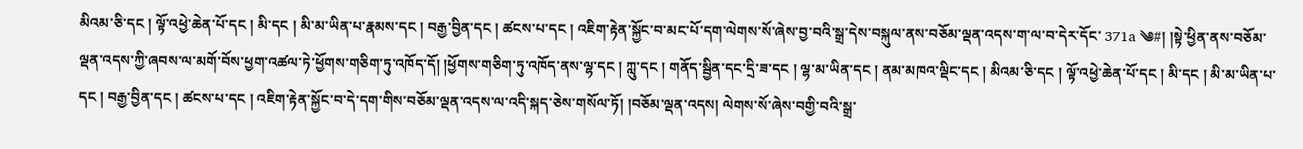མིའམ་ཅི་དང ། ལྟོ་འཕྱེ་ཆེན་པོ་དང ། མི་དང ། མི་མ་ཡིན་པ་རྣམས་དང ། བརྒྱ་བྱིན་དང ། ཚངས་པ་དང ། འཇིག་རྟེན་སྐྱོང་བ་མང་པོ་དག་ལེགས་སོ་ཞེས་བྱ་བའི་སྒྲ་དེས་བསྐུལ་ནས་བཅོམ་ལྡན་འདས་ག་ལ་བ་དེར་དོང་ 371a ༄#། །སྟེ་ཕྱིན་ནས་བཅོམ་ལྡན་འདས་ཀྱི་ཞབས་ལ་མགོ་བོས་ཕྱག་འཚལ་ཏེ་ཕྱོགས་གཅིག་ཏུ་འཁོད་དོ། །ཕྱོགས་གཅིག་ཏུ་འཁོད་ནས་ལྷ་དང ། ཀླུ་དང ། གནོད་སྦྱིན་དང་དྲི་ཟ་དང ། ལྷ་མ་ཡིན་དང ། ནམ་མཁའ་ལྡིང་དང ། མིའམ་ཅི་དང ། ལྟོ་འཕྱེ་ཆེན་པོ་དང ། མི་དང ། མི་མ་ཡིན་པ་དང ། བརྒྱ་བྱིན་དང ། ཚངས་པ་དང ། འཇིག་རྟེན་སྐྱོང་བ་དེ་དག་གིས་བཅོམ་ལྡན་འདས་ལ་འདི་སྐད་ཅེས་གསོལ་ཏོ། །བཅོམ་ལྡན་འདས། ལེགས་སོ་ཞེས་བགྱི་བའི་སྒྲ་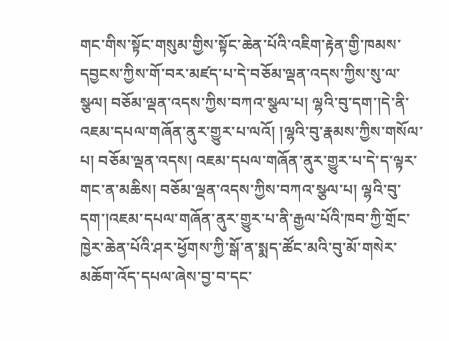གང་གིས་སྟོང་གསུམ་གྱིས་སྟོང་ཆེན་པོའི་འཇིག་རྟེན་གྱི་ཁམས་དབྱངས་ཀྱིས་གོ་བར་མཛད་པ་དེ་བཅོམ་ལྡན་འདས་ཀྱིས་སུ་ལ་སྩལ། བཅོམ་ལྡན་འདས་ཀྱིས་བཀའ་སྩལ་པ། ལྷའི་བུ་དག་།དེ་ནི་འཇམ་དཔལ་གཞོན་ནུར་གྱུར་པ་ལའོ། །ལྷའི་བུ་རྣམས་ཀྱིས་གསོལ་པ། བཅོམ་ལྡན་འདས། འཇམ་དཔལ་གཞོན་ནུར་གྱུར་པ་དེ་ད་ལྟར་གང་ན་མཆིས། བཅོམ་ལྡན་འདས་ཀྱིས་བཀའ་སྩལ་པ། ལྷའི་བུ་དག་།འཇམ་དཔལ་གཞོན་ནུར་གྱུར་པ་ནི་རྒྱལ་པོའི་ཁབ་ཀྱི་གྲོང་ཁྱེར་ཆེན་པོའི་ཤར་ཕྱོགས་ཀྱི་སྒོ་ན་སྨད་ཚོང་མའི་བུ་མོ་གསེར་མཆོག་འོད་དཔལ་ཞེས་བྱ་བ་དང་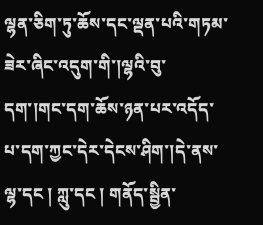ལྷན་ཅིག་ཏུ་ཆོས་དང་ལྡན་པའི་གཏམ་ཟེར་ཞིང་འདུག་གི་།ལྷའི་བུ་དག་།གང་དག་ཆོས་ཉན་པར་འདོད་པ་དག་ཀྱང་དེར་དེངས་ཤིག་།དེ་ནས་ལྷ་དང ། ཀླུ་དང ། གནོད་སྦྱིན་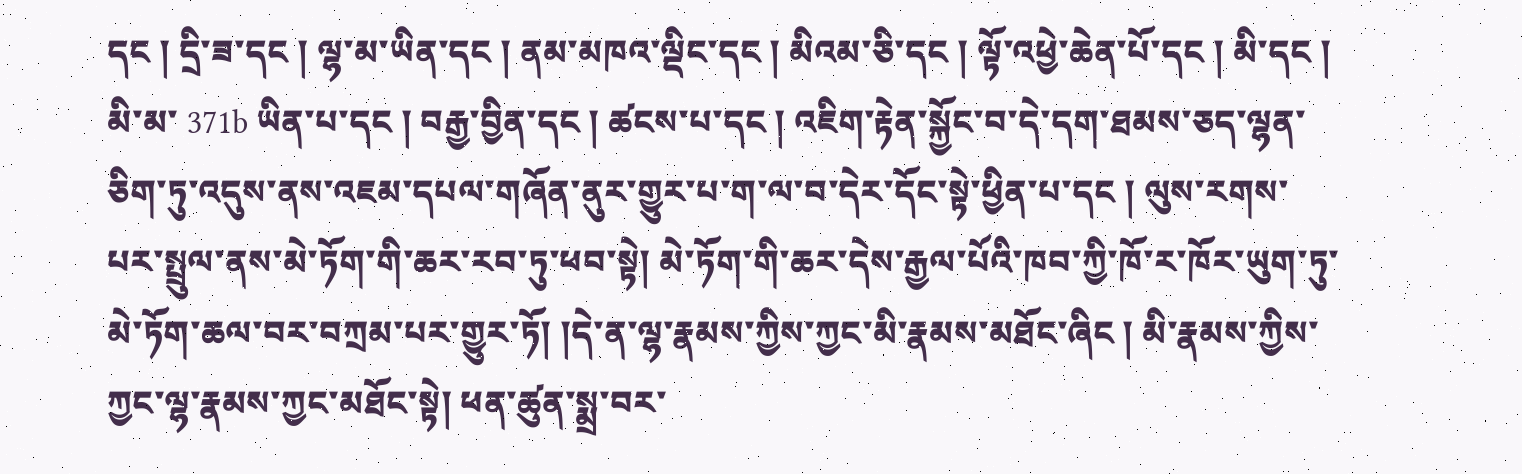དང ། དྲི་ཟ་དང ། ལྷ་མ་ཡིན་དང ། ནམ་མཁའ་ལྡིང་དང ། མིའམ་ཅི་དང ། ལྟོ་འཕྱེ་ཆེན་པོ་དང ། མི་དང ། མི་མ་ 371b ཡིན་པ་དང ། བརྒྱ་བྱིན་དང ། ཚངས་པ་དང ། འཇིག་རྟེན་སྐྱོང་བ་དེ་དག་ཐམས་ཅད་ལྷན་ཅིག་ཏུ་འདུས་ནས་འཇམ་དཔལ་གཞོན་ནུར་གྱུར་པ་ག་ལ་བ་དེར་དོང་སྟེ་ཕྱིན་པ་དང ། ལུས་རགས་པར་སྤྲུལ་ནས་མེ་ཏོག་གི་ཆར་རབ་ཏུ་ཕབ་སྟེ། མེ་ཏོག་གི་ཆར་དེས་རྒྱལ་པོའི་ཁབ་ཀྱི་ཁོ་ར་ཁོར་ཡུག་ཏུ་མེ་ཏོག་ཆལ་བར་བཀྲམ་པར་གྱུར་ཏོ། །དེ་ན་ལྷ་རྣམས་ཀྱིས་ཀྱང་མི་རྣམས་མཐོང་ཞིང ། མི་རྣམས་ཀྱིས་ཀྱང་ལྷ་རྣམས་ཀྱང་མཐོང་སྟེ། ཕན་ཚུན་སྨྲ་བར་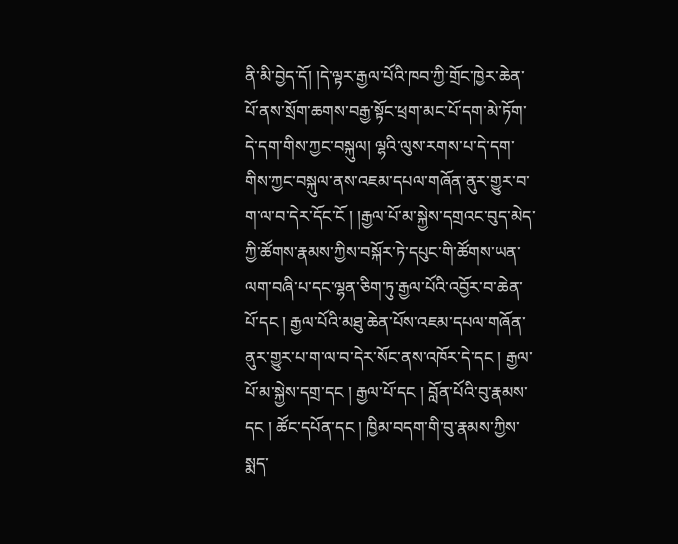ནི་མི་བྱེད་དོ། །དེ་ལྟར་རྒྱལ་པོའི་ཁབ་ཀྱི་གྲོང་ཁྱེར་ཆེན་པོ་ནས་སྲོག་ཆགས་བརྒྱ་སྟོང་ཕྲག་མང་པོ་དག་མེ་ཏོག་དེ་དག་གིས་ཀྱང་བསྐུལ། ལྷའི་ལུས་རགས་པ་དེ་དག་གིས་ཀྱང་བསྐུལ་ནས་འཇམ་དཔལ་གཞོན་ནུར་གྱུར་བ་ག་ལ་བ་དེར་དོང་ངོ ། །རྒྱལ་པོ་མ་སྐྱེས་དགྲའང་བུད་མེད་ཀྱི་ཚོགས་རྣམས་ཀྱིས་བསྐོར་ཏེ་དཔུང་གི་ཚོགས་ཡན་ལག་བཞི་པ་དང་ལྷན་ཅིག་ཏུ་རྒྱལ་པོའི་འབྱོར་བ་ཆེན་པོ་དང ། རྒྱལ་པོའི་མཐུ་ཆེན་པོས་འཇམ་དཔལ་གཞོན་ནུར་གྱུར་པ་ག་ལ་བ་དེར་སོང་ནས་འཁོར་དེ་དང ། རྒྱལ་པོ་མ་སྐྱེས་དགྲ་དང ། རྒྱལ་པོ་དང ། བློན་པོའི་བུ་རྣམས་དང ། ཚོང་དཔོན་དང ། ཁྱིམ་བདག་གི་བུ་རྣམས་ཀྱིས་སྨད་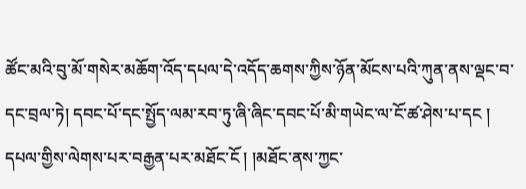ཚོང་མའི་བུ་མོ་གསེར་མཆོག་འོད་དཔལ་དེ་འདོད་ཆགས་ཀྱིས་ཉོན་མོངས་པའི་ཀུན་ནས་ལྡང་བ་དང་བྲལ་ཏེ། དབང་པོ་དང་སྤྱོད་ལམ་རབ་ཏུ་ཞི་ཞིང་དབང་པོ་མི་གཡེང་ལ་ངོ་ཚ་ཤེས་པ་དང ། དཔལ་གྱིས་ལེགས་པར་བརྒྱན་པར་མཐོང་ངོ ། །མཐོང་ནས་ཀྱང་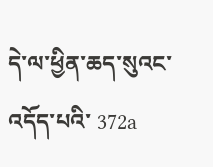དེ་ལ་ཕྱིན་ཆད་སུའང་འདོད་པའི་ 372a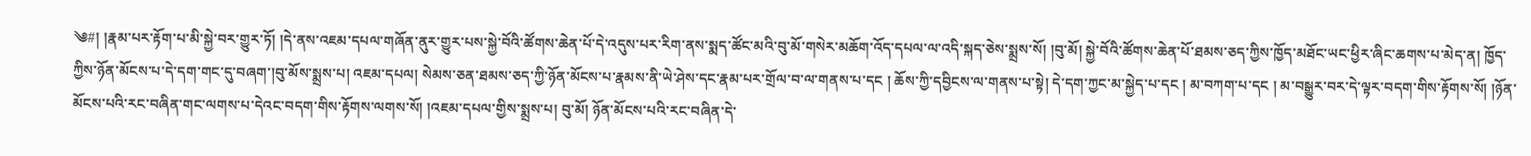༄#། །རྣམ་པར་རྟོག་པ་མི་སྐྱེ་བར་གྱུར་ཏོ། །དེ་ནས་འཇམ་དཔལ་གཞོན་ནུར་གྱུར་པས་སྐྱེ་བོའི་ཚོགས་ཆེན་པོ་དེ་འདུས་པར་རིག་ནས་སྨད་ཚོང་མའི་བུ་མོ་གསེར་མཆོག་འོད་དཔལ་ལ་འདི་སྐད་ཅེས་སྨྲས་སོ། །བུ་མོ། སྐྱེ་བོའི་ཚོགས་ཆེན་པོ་ཐམས་ཅད་ཀྱིས་ཁྱོད་མཐོང་ཡང་ཕྱིར་ཞིང་ཆགས་པ་མེད་ན། ཁྱོད་ཀྱིས་ཉོན་མོངས་པ་དེ་དག་གང་དུ་བཞག་།བུ་མོས་སྨྲས་པ། འཇམ་དཔལ། སེམས་ཅན་ཐམས་ཅད་ཀྱི་ཉོན་མོངས་པ་རྣམས་ནི་ཡེ་ཤེས་དང་རྣམ་པར་གྲོལ་བ་ལ་གནས་པ་དང ། ཆོས་ཀྱི་དབྱིངས་ལ་གནས་པ་སྟེ། དེ་དག་ཀྱང་མ་སྐྱེད་པ་དང ། མ་བཀག་པ་དང ། མ་བསྒྱུར་བར་དེ་ལྟར་བདག་གིས་རྟོགས་སོ། །ཉོན་མོངས་པའི་རང་བཞིན་གང་ལགས་པ་དེའང་བདག་གིས་རྟོགས་ལགས་སོ། །འཇམ་དཔལ་གྱིས་སྨྲས་པ། བུ་མོ། ཉོན་མོངས་པའི་རང་བཞིན་དེ་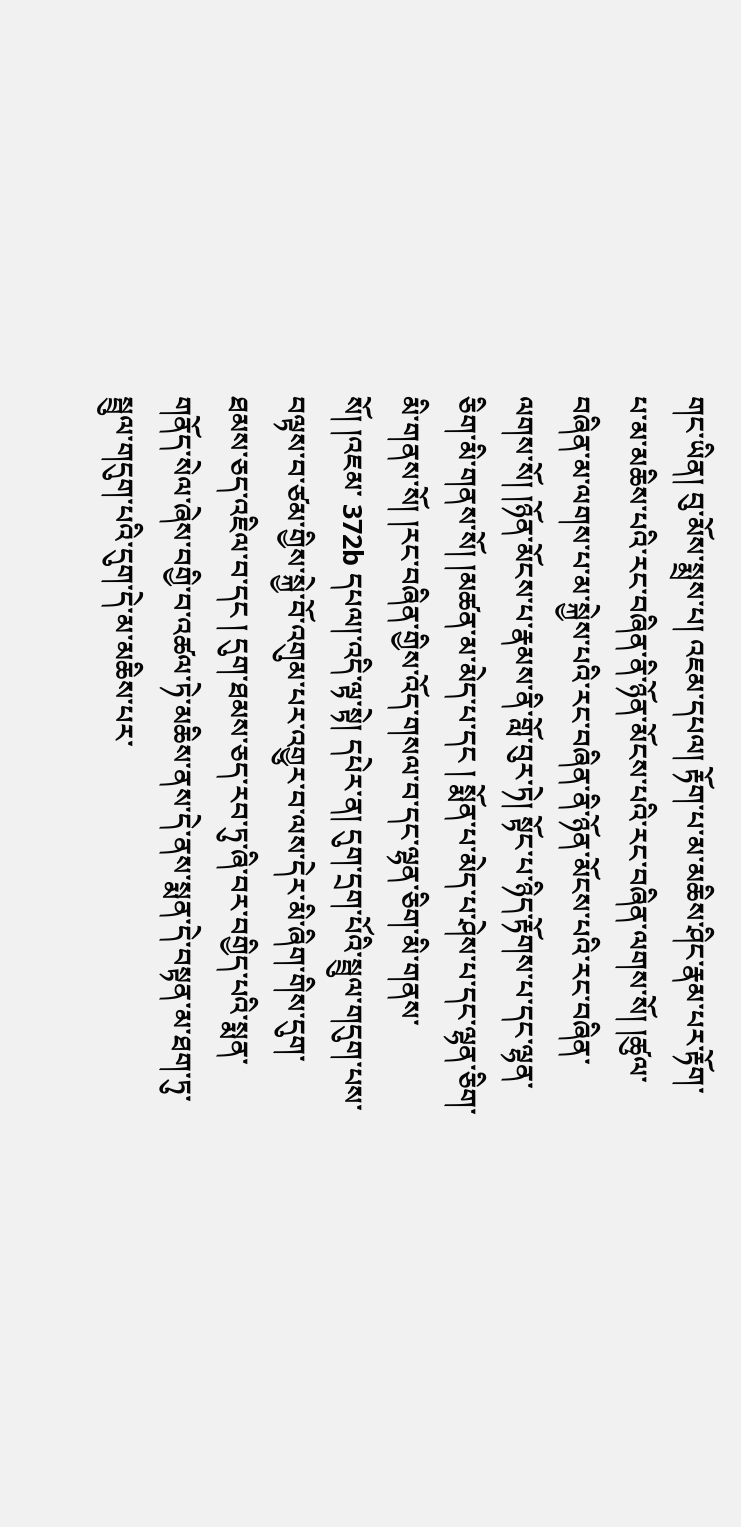གང་ཡིན། བུ་མོས་སྨྲས་པ། འཇམ་དཔལ། རྟོག་པ་མ་མཆིས་ཤིང་རྣམ་པར་རྟོག་པ་མ་མཆིས་པའི་རང་བཞིན་ནི་ཉོན་མོངས་པའི་རང་བཞིན་ལགས་སོ། །ཚུལ་བཞིན་མ་ལགས་པ་མ་སྐྱེས་པའི་རང་བཞིན་ནི་ཉོན་མོངས་པའི་རང་བཞིན་ལགས་སོ། །ཉོན་མོངས་པ་རྣམས་ནི་གློ་བུར་ཏེ། སྟོང་པ་ཉིད་རྟོགས་པ་དང་ལྷན་ཅིག་མི་གནས་སོ། །མཚན་མ་མེད་པ་དང ། སྨོན་པ་མེད་པ་ཤེས་པ་དང་ལྷན་ཅིག་མི་གནས་སོ། །རང་བཞིན་གྱིས་འོད་གསལ་བ་དང་ལྷན་ཅིག་མི་གནས་སོ། །འཇམ་ 372b དཔལ།་འདི་ལྟ་སྟེ། དཔེར་ན། དུག་དྲག་པོའི་སྦྲུལ་གདུག་པས་བལྟས་བ་ཙམ་གྱིས་སྐྱེ་བོ་འགུམ་པར་འགྱུར་བ་ལས་དེར་མི་ཞིག་གིས་དུག་ཐམས་ཅད་འཇིལ་བ་དང ། དུག་ཐམས་ཅད་རབ་ཏུ་ཞི་བར་བགྱིད་པའི་སྨན་གནོད་སེལ་ཞེས་བགྱི་བ་འཚལ་ཏེ་མཆིས་ནས་དེ་ནས་སྨན་དེ་བསྟན་མ་ཐག་ཏུ་སྦྲུལ་གདུག་པའི་དུག་དེ་མ་མཆིས་པར་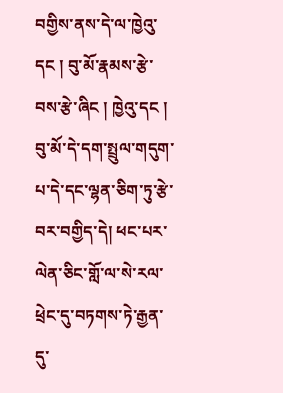བགྱིས་ནས་དེ་ལ་ཁྱེའུ་དང ། བུ་མོ་རྣམས་རྩེ་བས་རྩེ་ཞིང ། ཁྱེའུ་དང ། བུ་མོ་དེ་དག་སྤྲུལ་གདུག་པ་དེ་དང་ལྷན་ཅིག་ཏུ་རྩེ་བར་བགྱིད་དེ། ཕང་པར་ལེན་ཅིང་གློ་ལ་སེ་རལ་ཕྲེང་དུ་བཏགས་ཏེ་རྒྱན་དུ་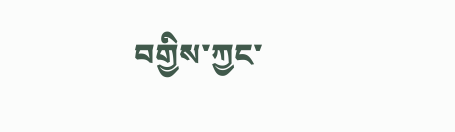བགྱིས་ཀྱང་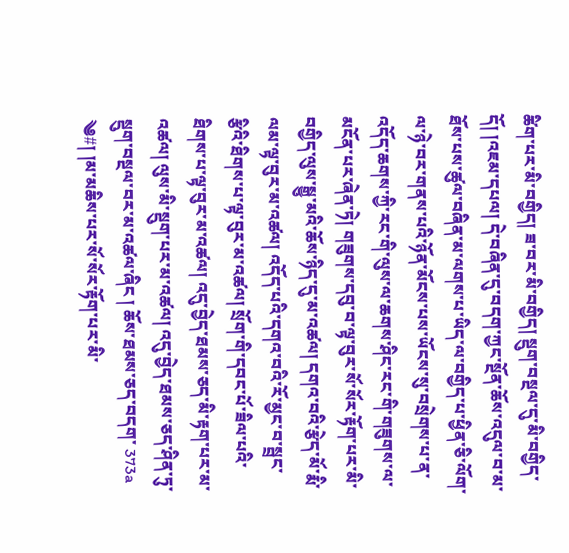ཚིག་པར་མི་བགྱིད། ཟ་བར་མི་བགྱིད། སྡུག་བསྔལ་དུ་མི་བགྱིད་དོ། །འཇམ་དཔལ། དེ་བཞིན་དུ་བདག་ཀྱང་སྔོན་ཆོས་འདུལ་བ་མ་ཐོས་པས་ཚུལ་བཞིན་མ་ལགས་པ་ཡིད་ལ་བགྱིད་པ་ཕྱིན་ཅི་ལོག་ལ་ཉེ་བར་གནས་པའི་ཉོན་མོངས་པས་ཡོངས་སུ་བསྲེགས་པ་ན་འདོད་ཆགས་ཀྱི་རང་གི་ལུས་ལ་ཆགས་ཤིང་རང་གི་གཟུགས་ལ་མངོན་པར་ཞེན་ཏེ། གཟུགས་དབུ་བ་ལྟ་བུར་སོ་སོར་རྟོག་པར་མི་བགྱིད་ལུས་སྒྱུ་མའི་ཆོས་ཉིད་དུ་མ་འཚལ། དགའ་བའི་རྩེད་མོ་རྨི་ལམ་ལྟ་བུར་མ་འཚལ། འདོད་པའི་དགའ་བའི་རོ་མྱང་བ་སྦྲང་རྩིའི་ཐིགས་པ་ལྟ་བུར་མ་འཚལ། སྲོག་གི་དབང་པོ་ཟིལ་པའི་ཐིགས་པ་ལྟ་བུར་མ་འཚལ། འདུ་བྱེད་ཐམས་ཅད་མི་རྟག་པར་མ་འཚལ། ལུས་མི་སྡུག་པར་མ་འཚལ། འདུ་བྱེད་ཐམས་ཅད་ཤིན་ཏུ་སྡུག་བསྔལ་བར་མ་འཚལ་ཞིང ། ཆོས་ཐམས་ཅད་བདག་ 373a ༄#། །མ་མཆིས་པར་སོ་སོར་རྟོག་པར་མི་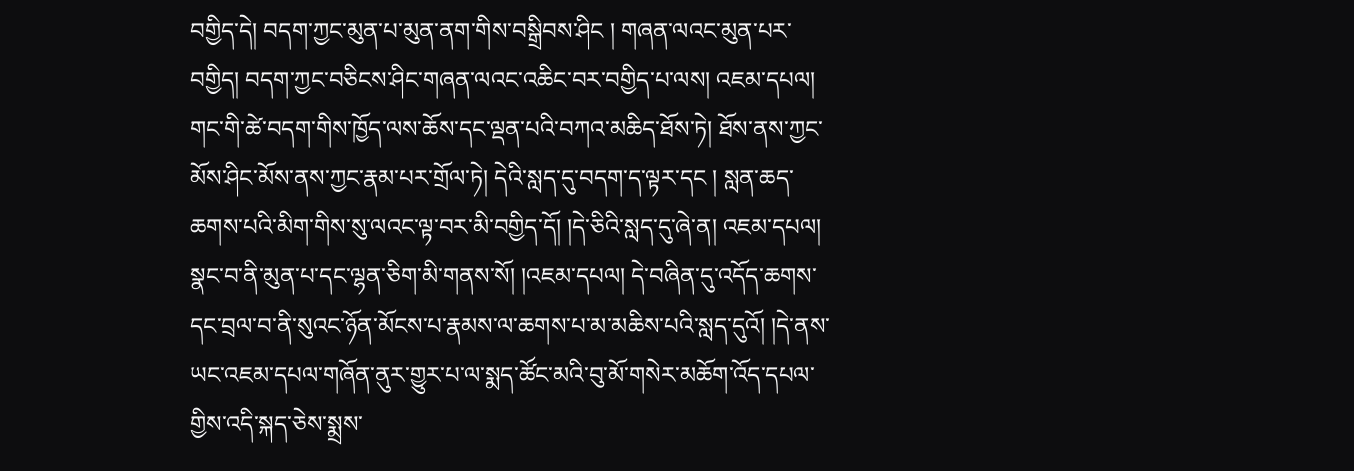བགྱིད་དེ། བདག་ཀྱང་མུན་པ་མུན་ནག་གིས་བསྒྲིབས་ཤིང ། གཞན་ལའང་མུན་པར་བགྱིད། བདག་ཀྱང་བཅིངས་ཤིང་གཞན་ལའང་འཆིང་བར་བགྱིད་པ་ལས། འཇམ་དཔལ། གང་གི་ཚེ་བདག་གིས་ཁྱོད་ལས་ཆོས་དང་ལྡན་པའི་བཀའ་མཆིད་ཐོས་ཏེ། ཐོས་ནས་ཀྱང་མོས་ཤིང་མོས་ནས་ཀྱང་རྣམ་པར་གྲོལ་ཏེ། དེའི་སླད་དུ་བདག་ད་ལྟར་དང ། སླན་ཆད་ཆགས་པའི་མིག་གིས་སུ་ལའང་ལྟ་བར་མི་བགྱིད་དོ། །དེ་ཅིའི་སླད་དུ་ཞེ་ན། འཇམ་དཔལ། སྣང་བ་ནི་མུན་པ་དང་ལྷན་ཅིག་མི་གནས་སོ། །འཇམ་དཔལ། དེ་བཞིན་དུ་འདོད་ཆགས་དང་བྲལ་བ་ནི་སུའང་ཉོན་མོངས་པ་རྣམས་ལ་ཆགས་པ་མ་མཆིས་པའི་སླད་དུའོ། །དེ་ནས་ཡང་འཇམ་དཔལ་གཞོན་ནུར་གྱུར་པ་ལ་སྨད་ཚོང་མའི་བུ་མོ་གསེར་མཆོག་འོད་དཔལ་གྱིས་འདི་སྐད་ཅེས་སྨྲས་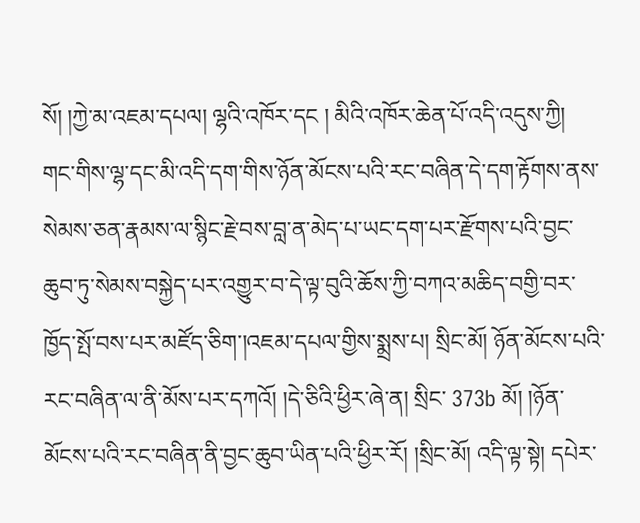སོ། །ཀྱེ་མ་འཇམ་དཔལ། ལྷའི་འཁོར་དང ། མིའི་འཁོར་ཆེན་པོ་འདི་འདུས་ཀྱི། གང་གིས་ལྷ་དང་མི་འདི་དག་གིས་ཉོན་མོངས་པའི་རང་བཞིན་དེ་དག་རྟོགས་ནས་སེམས་ཅན་རྣམས་ལ་སྙིང་རྗེ་བས་བླ་ན་མེད་པ་ཡང་དག་པར་རྫོགས་པའི་བྱང་ཆུབ་ཏུ་སེམས་བསྐྱེད་པར་འགྱུར་བ་དེ་ལྟ་བུའི་ཆོས་ཀྱི་བཀའ་མཆིད་བགྱི་བར་ཁྱོད་སྤོ་བས་པར་མཛོད་ཅིག་།འཇམ་དཔལ་གྱིས་སྨྲས་པ། སྲིང་མོ། ཉོན་མོངས་པའི་རང་བཞིན་ལ་ནི་མོས་པར་དཀའོ། །དེ་ཅིའི་ཕྱིར་ཞེ་ན། སྲིང་ 373b མོ། །ཉོན་མོངས་པའི་རང་བཞིན་ནི་བྱང་ཆུབ་ཡིན་པའི་ཕྱིར་རོ། །སྲིང་མོ། འདི་ལྟ་སྟེ། དཔེར་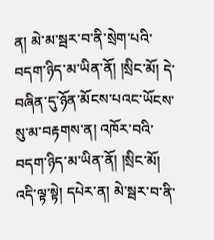ན། མེ་མ་སྦར་བ་ནི་སྲེག་པའི་བདག་ཉིད་མ་ཡིན་ནོ། །སྲིང་མོ། དེ་བཞིན་དུ་ཉོན་མོངས་པའང་ཡོངས་སུ་མ་བརྟགས་ན། འཁོར་བའི་བདག་ཉིད་མ་ཡིན་ནོ། །སྲིང་མོ། འདི་ལྟ་སྟེ། དཔེར་ན། མེ་སྦར་བ་ནི་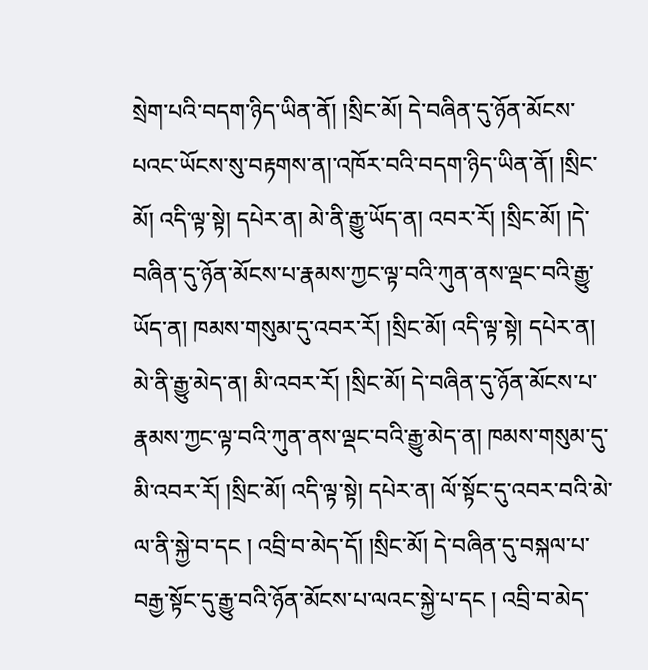སྲེག་པའི་བདག་ཉིད་ཡིན་ནོ། །སྲིང་མོ། དེ་བཞིན་དུ་ཉོན་མོངས་པའང་ཡོངས་སུ་བརྟགས་ན།་འཁོར་བའི་བདག་ཉིད་ཡིན་ནོ། །སྲིང་མོ། འདི་ལྟ་སྟེ། དཔེར་ན། མེ་ནི་རྒྱུ་ཡོད་ན། འབར་རོ། །སྲིང་མོ། །དེ་བཞིན་དུ་ཉོན་མོངས་པ་རྣམས་ཀྱང་ལྟ་བའི་ཀུན་ནས་ལྡང་བའི་རྒྱུ་ཡོད་ན། ཁམས་གསུམ་དུ་འབར་རོ། །སྲིང་མོ། འདི་ལྟ་སྟེ། དཔེར་ན། མེ་ནི་རྒྱུ་མེད་ན། མི་འབར་རོ། །སྲིང་མོ། དེ་བཞིན་དུ་ཉོན་མོངས་པ་རྣམས་ཀྱང་ལྟ་བའི་ཀུན་ནས་ལྡང་བའི་རྒྱུ་མེད་ན། ཁམས་གསུམ་དུ་མི་འབར་རོ། །སྲིང་མོ། འདི་ལྟ་སྟེ། དཔེར་ན། ལོ་སྟོང་དུ་འབར་བའི་མེ་ལ་ནི་སྐྱེ་བ་དང ། འབྲི་བ་མེད་དོ། །སྲིང་མོ། དེ་བཞིན་དུ་བསྐལ་པ་བརྒྱ་སྟོང་དུ་རྒྱུ་བའི་ཉོན་མོངས་པ་ལའང་སྐྱེ་པ་དང ། འབྲི་བ་མེད་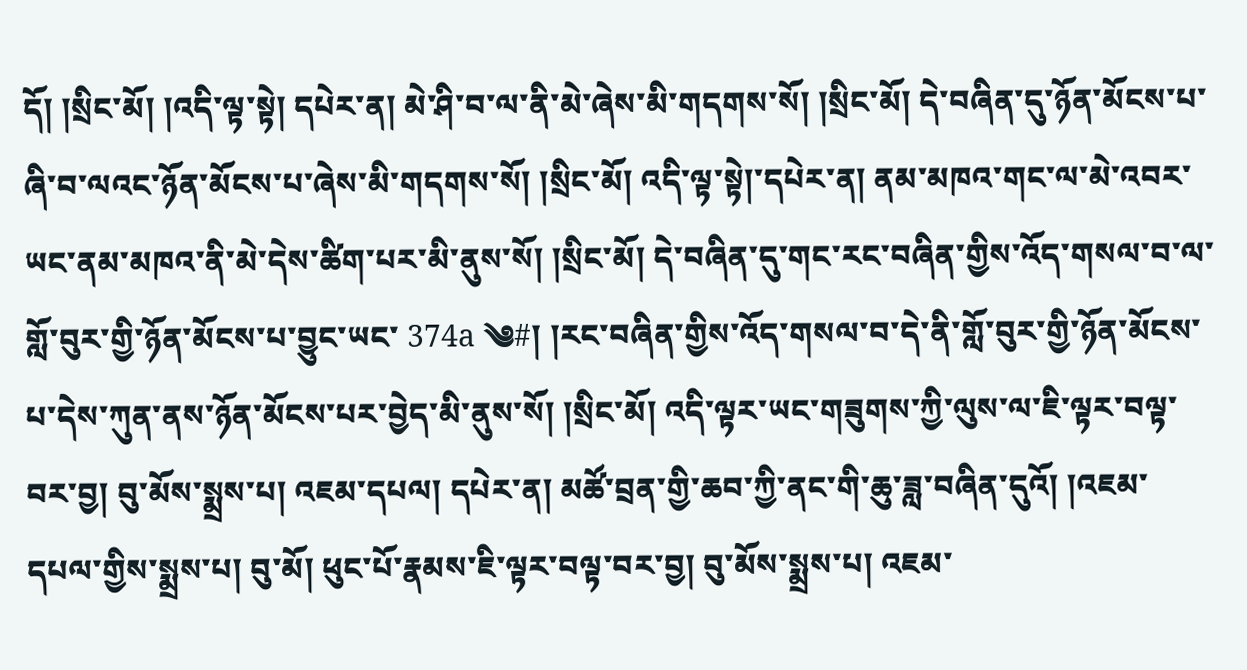དོ། །སྲིང་མོ། །འདི་ལྟ་སྟེ། དཔེར་ན། མེ་ཤི་བ་ལ་ནི་མེ་ཞེས་མི་གདགས་སོ། །སྲིང་མོ། དེ་བཞིན་དུ་ཉོན་མོངས་པ་ཞི་བ་ལའང་ཉོན་མོངས་པ་ཞེས་མི་གདགས་སོ། །སྲིང་མོ། འདི་ལྟ་སྟེ།་དཔེར་ན། ནམ་མཁའ་གང་ལ་མེ་འབར་ཡང་ནམ་མཁའ་ནི་མེ་དེས་ཚིག་པར་མི་ནུས་སོ། །སྲིང་མོ། དེ་བཞིན་དུ་གང་རང་བཞིན་གྱིས་འོད་གསལ་བ་ལ་གློ་བུར་གྱི་ཉོན་མོངས་པ་བྱུང་ཡང་ 374a ༄#། །རང་བཞིན་གྱིས་འོད་གསལ་བ་དེ་ནི་གློ་བུར་གྱི་ཉོན་མོངས་པ་དེས་ཀུན་ནས་ཉོན་མོངས་པར་བྱེད་མི་ནུས་སོ། །སྲིང་མོ། འདི་ལྟར་ཡང་གཟུགས་ཀྱི་ལུས་ལ་ཇི་ལྟར་བལྟ་བར་བྱ། བུ་མོས་སྨྲས་པ། འཇམ་དཔལ། དཔེར་ན། མཚོ་བྲན་གྱི་ཆབ་ཀྱི་ནང་གི་ཆུ་ཟླ་བཞིན་དུའོ། །འཇམ་དཔལ་གྱིས་སྨྲས་པ། བུ་མོ། ཕུང་པོ་རྣམས་ཇི་ལྟར་བལྟ་བར་བྱ། བུ་མོས་སྨྲས་པ། འཇམ་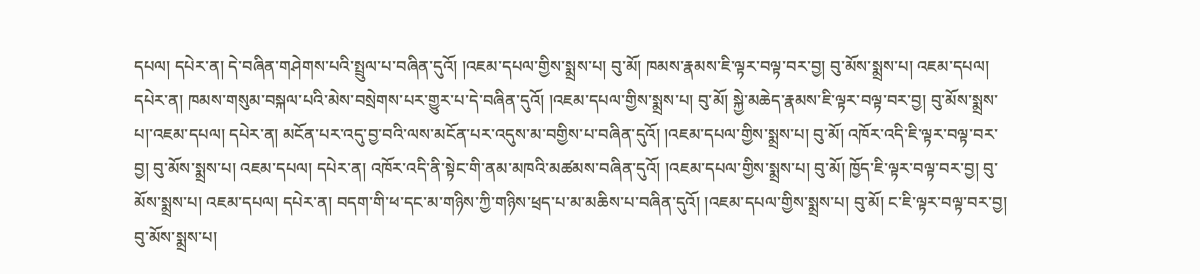དཔལ། དཔེར་ན། དེ་བཞིན་གཤེགས་པའི་སྤྲུལ་པ་བཞིན་དུའོ། །འཇམ་དཔལ་གྱིས་སྨྲས་པ། བུ་མོ། ཁམས་རྣམས་ཇི་ལྟར་བལྟ་བར་བྱ། བུ་མོས་སྨྲས་པ། འཇམ་དཔལ། དཔེར་ན། ཁམས་གསུམ་བསྐལ་པའི་མེས་བསྲེགས་པར་གྱུར་པ་དེ་བཞིན་དུའོ། །འཇམ་དཔལ་གྱིས་སྨྲས་པ། བུ་མོ། སྐྱེ་མཆེད་རྣམས་ཇི་ལྟར་བལྟ་བར་བྱ། བུ་མོས་སྨྲས་པ།་འཇམ་དཔལ། དཔེར་ན། མངོན་པར་འདུ་བྱ་བའི་ལས་མངོན་པར་འདུས་མ་བགྱིས་པ་བཞིན་དུའོ། །འཇམ་དཔལ་གྱིས་སྨྲས་པ། བུ་མོ། འཁོར་འདི་ཇི་ལྟར་བལྟ་བར་བྱ། བུ་མོས་སྨྲས་པ། འཇམ་དཔལ། དཔེར་ན། འཁོར་འདི་ནི་སྟེང་གི་ནམ་མཁའི་མཚམས་བཞིན་དུའོ། །འཇམ་དཔལ་གྱིས་སྨྲས་པ། བུ་མོ། ཁྱོད་ཇི་ལྟར་བལྟ་བར་བྱ། བུ་མོས་སྨྲས་པ། འཇམ་དཔལ། དཔེར་ན། བདག་གི་ཕ་དང་མ་གཉིས་ཀྱི་གཉིས་ཕྲད་པ་མ་མཆིས་པ་བཞིན་དུའོ། །འཇམ་དཔལ་གྱིས་སྨྲས་པ། བུ་མོ། ང་ཇི་ལྟར་བལྟ་བར་བྱ། བུ་མོས་སྨྲས་པ།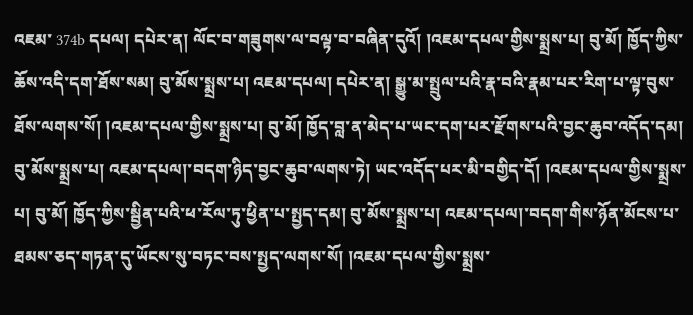འཇམ་ 374b དཔལ། དཔེར་ན། ལོང་བ་གཟུགས་ལ་བལྟ་བ་བཞིན་དུའོ། །འཇམ་དཔལ་གྱིས་སྨྲས་པ། བུ་མོ། ཁྱོད་ཀྱིས་ཆོས་འདི་དག་ཐོས་སམ། བུ་མོས་སྨྲས་པ། འཇམ་དཔལ། དཔེར་ན། སྒྱུ་མ་སྤྲུལ་པའི་རྣ་བའི་རྣམ་པར་རིག་པ་ལྟ་བུས་ཐོས་ལགས་སོ། །འཇམ་དཔལ་གྱིས་སྨྲས་པ། བུ་མོ། ཁྱོད་བླ་ན་མེད་པ་ཡང་དག་པར་རྫོགས་པའི་བྱང་ཆུབ་འདོད་དམ། བུ་མོས་སྨྲས་པ། འཇམ་དཔལ།་བདག་ཉིད་བྱང་ཆུབ་ལགས་ཏེ། ཡང་འདོད་པར་མི་བགྱིད་དོ། །འཇམ་དཔལ་གྱིས་སྨྲས་པ། བུ་མོ། ཁྱོད་ཀྱིས་སྦྱིན་པའི་ཕ་རོལ་ཏུ་ཕྱིན་པ་སྤྱད་དམ། བུ་མོས་སྨྲས་པ། འཇམ་དཔལ།་བདག་གིས་ཉོན་མོངས་པ་ཐམས་ཅད་གཏན་དུ་ཡོངས་སུ་བཏང་བས་སྤྱད་ལགས་སོ། །འཇམ་དཔལ་གྱིས་སྨྲས་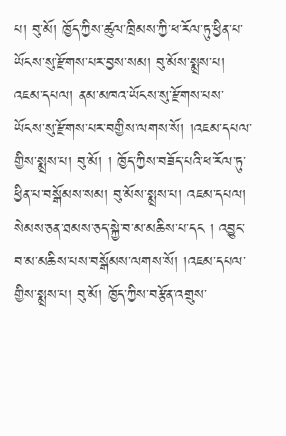པ། བུ་མོ། ཁྱོད་ཀྱིས་ཚུལ་ཁྲིམས་ཀྱི་ཕ་རོལ་ཏུ་ཕྱིན་པ་ཡོངས་སུ་རྫོགས་པར་བྱས་སམ། བུ་མོས་སྨྲས་པ། འཇམ་དཔལ། ནམ་མཁའ་ཡོངས་སུ་རྫོགས་པས་ཡོངས་སུ་རྫོགས་པར་བགྱིས་ལགས་སོ། །འཇམ་དཔལ་གྱིས་སྨྲས་པ། བུ་མོ། ། ཁྱོད་ཀྱིས་བཟོད་པའི་ཕ་རོལ་ཏུ་ཕྱིན་པ་བསྒོམས་སམ། བུ་མོས་སྨྲས་པ། འཇམ་དཔལ། སེམས་ཅན་ཐམས་ཅད་སྐྱེ་བ་མ་མཆིས་པ་དང ། འབྱུང་བ་མ་མཆིས་པས་བསྒོམས་ལགས་སོ། །འཇམ་དཔལ་གྱིས་སྨྲས་པ། བུ་མོ། ཁྱོད་ཀྱིས་བརྩོན་འགྲུས་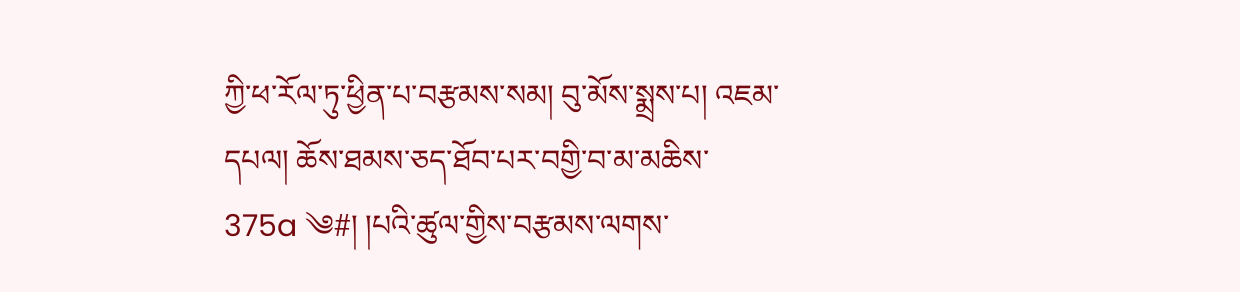ཀྱི་ཕ་རོལ་ཏུ་ཕྱིན་པ་བརྩམས་སམ། བུ་མོས་སྨྲས་པ། འཇམ་དཔལ། ཆོས་ཐམས་ཅད་ཐོབ་པར་བགྱི་བ་མ་མཆིས་ 375a ༄#། །པའི་ཚུལ་གྱིས་བརྩམས་ལགས་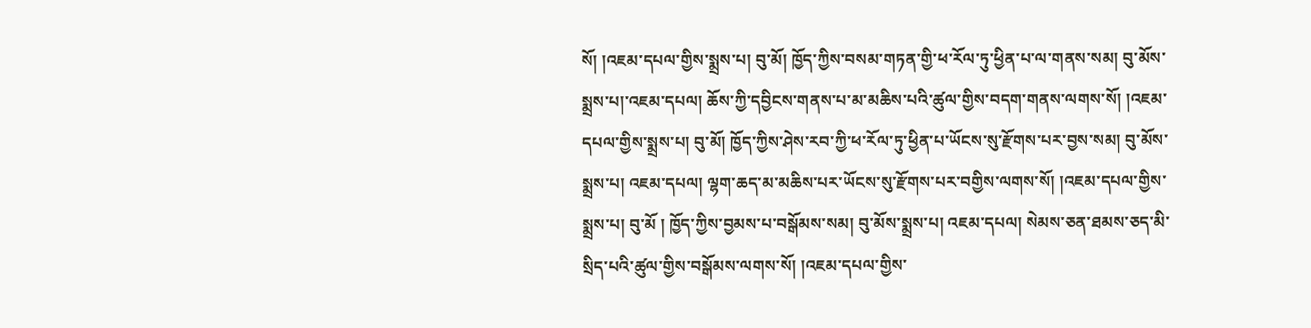སོ། །འཇམ་དཔལ་གྱིས་སྨྲས་པ། བུ་མོ། ཁྱོད་ཀྱིས་བསམ་གཏན་གྱི་ཕ་རོལ་ཏུ་ཕྱིན་པ་ལ་གནས་སམ། བུ་མོས་སྨྲས་པ།་འཇམ་དཔལ། ཆོས་ཀྱི་དབྱིངས་གནས་པ་མ་མཆིས་པའི་ཚུལ་གྱིས་བདག་གནས་ལགས་སོ། །འཇམ་དཔལ་གྱིས་སྨྲས་པ། བུ་མོ། ཁྱོད་ཀྱིས་ཤེས་རབ་ཀྱི་ཕ་རོལ་ཏུ་ཕྱིན་པ་ཡོངས་སུ་རྫོགས་པར་བྱས་སམ། བུ་མོས་སྨྲས་པ། འཇམ་དཔལ། ལྷག་ཆད་མ་མཆིས་པར་ཡོངས་སུ་རྫོགས་པར་བགྱིས་ལགས་སོ། །འཇམ་དཔལ་གྱིས་སྨྲས་པ། བུ་མོ ། ཁྱོད་ཀྱིས་བྱམས་པ་བསྒོམས་སམ། བུ་མོས་སྨྲས་པ། འཇམ་དཔལ། སེམས་ཅན་ཐམས་ཅད་མི་སྲིད་པའི་ཚུལ་གྱིས་བསྒོམས་ལགས་སོ། །འཇམ་དཔལ་གྱིས་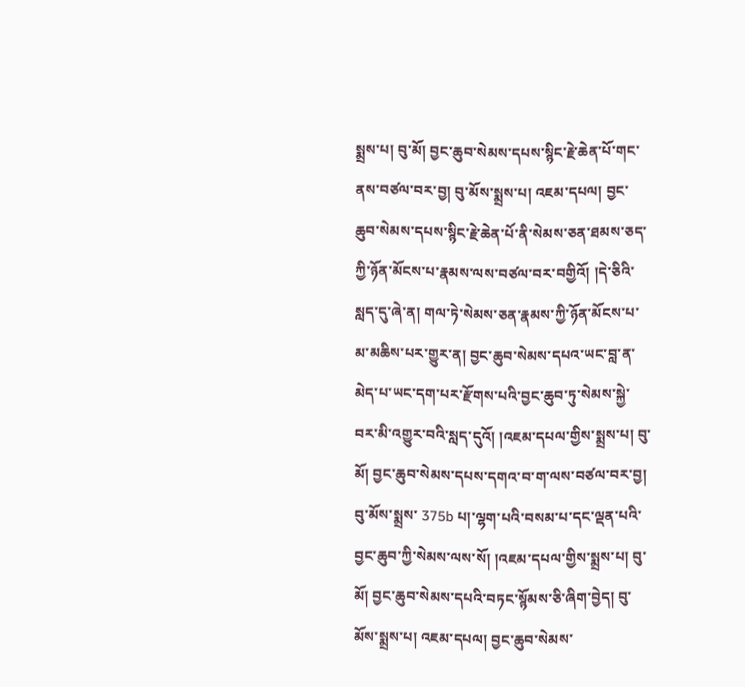སྨྲས་པ། བུ་མོ། བྱང་ཆུབ་སེམས་དཔས་སྙིང་རྗེ་ཆེན་པོ་གང་ནས་བཙལ་བར་བྱ། བུ་མོས་སྨྲས་པ། འཇམ་དཔལ། བྱང་ཆུབ་སེམས་དཔས་སྙིང་རྗེ་ཆེན་པོ་ནི་སེམས་ཅན་ཐམས་ཅད་ཀྱི་ཉོན་མོངས་པ་རྣམས་ལས་བཙལ་བར་བགྱིའོ། །དེ་ཅིའི་སླད་དུ་ཞེ་ན། གལ་ཏེ་སེམས་ཅན་རྣམས་ཀྱི་ཉོན་མོངས་པ་མ་མཆིས་པར་གྱུར་ན། བྱང་ཆུབ་སེམས་དཔའ་ཡང་བླ་ན་མེད་པ་ཡང་དག་པར་རྫོགས་པའི་བྱང་ཆུབ་ཏུ་སེམས་སྐྱེ་བར་མི་འགྱུར་བའི་སླད་དུའོ། །འཇམ་དཔལ་གྱིས་སྨྲས་པ། བུ་མོ། བྱང་ཆུབ་སེམས་དཔས་དགའ་བ་ག་ལས་བཙལ་བར་བྱ། བུ་མོས་སྨྲས་ 375b པ།་ལྷག་པའི་བསམ་པ་དང་ལྡན་པའི་བྱང་ཆུབ་ཀྱི་སེམས་ལས་སོ། །འཇམ་དཔལ་གྱིས་སྨྲས་པ། བུ་མོ། བྱང་ཆུབ་སེམས་དཔའི་བཏང་སྙོམས་ཅི་ཞིག་བྱེད། བུ་མོས་སྨྲས་པ། འཇམ་དཔལ། བྱང་ཆུབ་སེམས་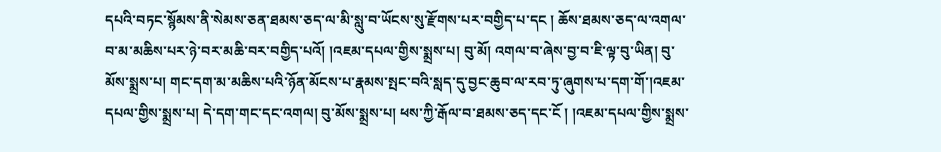དཔའི་བཏང་སྙོམས་ནི་སེམས་ཅན་ཐམས་ཅད་ལ་མི་སླུ་བ་ཡོངས་སུ་རྫོགས་པར་བགྱིད་པ་དང ། ཆོས་ཐམས་ཅད་ལ་འགལ་བ་མ་མཆིས་པར་ཉེ་བར་མཆི་བར་བགྱིད་པའོ། །འཇམ་དཔལ་གྱིས་སྨྲས་པ། བུ་མོ། འགལ་བ་ཞེས་བྱ་བ་ཇི་ལྟ་བུ་ཡིན། བུ་མོས་སྨྲས་པ། གང་དག་མ་མཆིས་པའི་ཉོན་མོངས་པ་རྣམས་སྤང་བའི་སླད་དུ་བྱང་ཆུབ་ལ་རབ་ཏུ་ཞུགས་པ་དག་གོ་།འཇམ་དཔལ་གྱིས་སྨྲས་པ། དེ་དག་གང་དང་འགལ། བུ་མོས་སྨྲས་པ། ཕས་ཀྱི་རྒོལ་བ་ཐམས་ཅད་དང་ངོ ། །འཇམ་དཔལ་གྱིས་སྨྲས་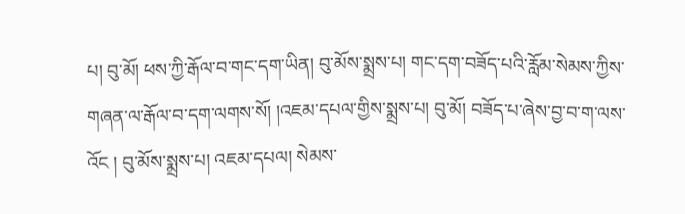པ། བུ་མོ། ཕས་ཀྱི་རྒོལ་བ་གང་དག་ཡིན། བུ་མོས་སྨྲས་པ། གང་དག་བཟོད་པའི་རློམ་སེམས་ཀྱིས་གཞན་ལ་རྒོལ་བ་དག་ལགས་སོ། །འཇམ་དཔལ་གྱིས་སྨྲས་པ། བུ་མོ། བཟོད་པ་ཞེས་བྱ་བ་ག་ལས་འོང ། བུ་མོས་སྨྲས་པ། འཇམ་དཔལ། སེམས་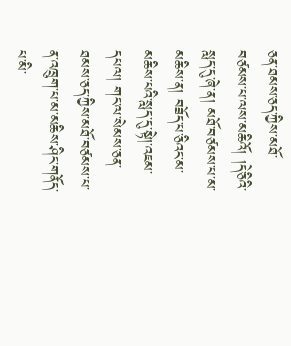ཅན་ཐམས་ཅད་ཀྱིས་མཐོ་བཙམས་པ་ལས་མཆིའོ། །དེ་ཅིའི་སླད་དུ་ཞེ་ན། མཐོ་བཙམས་པ་མ་མཆིས་ན། བཟོད་པ་ཅིའང་མ་མཆིས་པའི་སླད་དུ་སྟེ།་འཇམ་དཔལ། གང་ལ་སེམས་ཅན་ཐམས་ཅད་ཀྱིས་མཐོ་བཙམས་པ་ན་འཁྲུག་པ་མ་མཆིས་ཤིང་གནོད་པ་མི་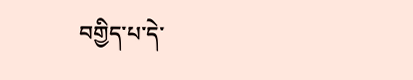བགྱིད་པ་དེ་